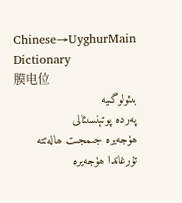Chinese→UyghurMain Dictionary
膜电位
بىئولوگىيە
پەردە پوتېنسىئالى
ھۈجەيرە جىمجىت ھالەتتە تۇرغاندا ھۈجەيرە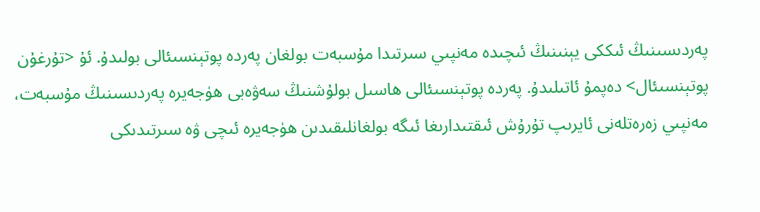پەردىسىنىڭ ئىككى يېنىنىڭ ئىچىدە مەنپىي سىرتىدا مۇسبەت بولغان پەردە پوتېنسىئالى بولىدۇ. ئۇ <تۇرغۇن پوتېنسىئال> دەپمۇ ئاتىلىدۇ. پەردە پوتېنسىئالى ھاسىل بولۇشنىڭ سەۋەبى ھۈجەيرە پەردىسىنىڭ مۇسبەت، مەنپىي زەرەتلەنى ئايرىپ تۇرۇش ئىقتىدارىغا ئىگە بولغانلىقىدىن ھۈجەيرە ئىچى ۋە سىرتىدىكى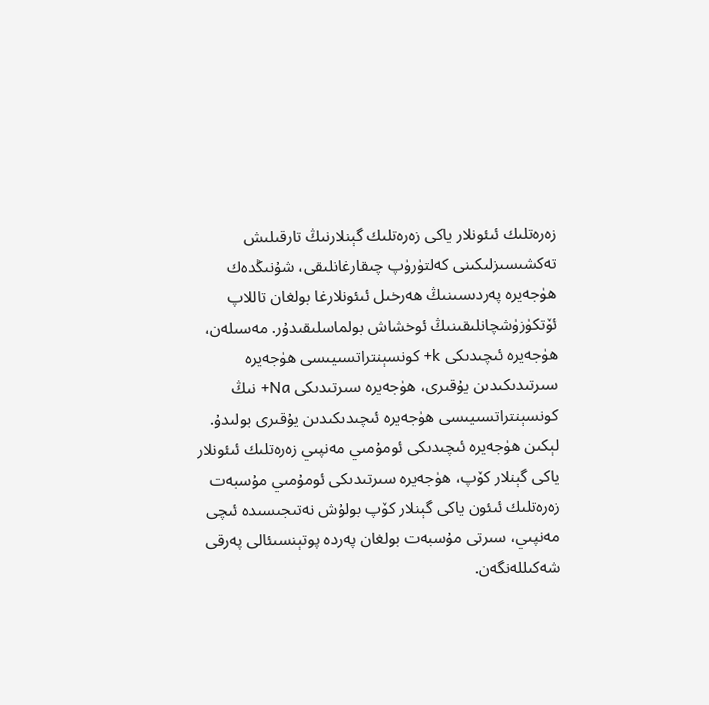زەرەتلىك ئىئونلار ياكى زەرەتلىك گېنلارنىڭ تارقىلىش تەكشىسىزلىكىنى كەلتۈرۈپ چىقارغانلىقى، شۇنىڭدەك ھۈجەيرە پەردىسىنىڭ ھەرخىل ئىئونلارغا بولغان تاللاپ ئۆتكۈزۈشچانلىقىنىڭ ئوخشاش بولماسلىقىدۇر. مەسىلەن، ھۈجەيرە ئىچىدىكى k+ كونسېنتراتسىيىسى ھۈجەيرە سىرتىدىكىدىن يۇقىرى، ھۈجەيرە سىرتىدىكى Na+ نىڭ كونسېنتراتسىيىسى ھۈجەيرە ئىچىدىكىدىن يۇقىرى بولىدۇ. لېكىن ھۈجەيرە ئىچىدىكى ئومۇمىي مەنپىي زەرەتلىك ئىئونلار ياكى گېنلار كۆپ، ھۈجەيرە سىرتىدىكى ئومۇمىي مۇسبەت زەرەتلىك ئىئون ياكى گېنلار كۆپ بولۇش نەتىجىسىدە ئىچى مەنپىي، سىرتى مۇسبەت بولغان پەردە پوتېنسىئالى پەرقى شەكىللەنگەن.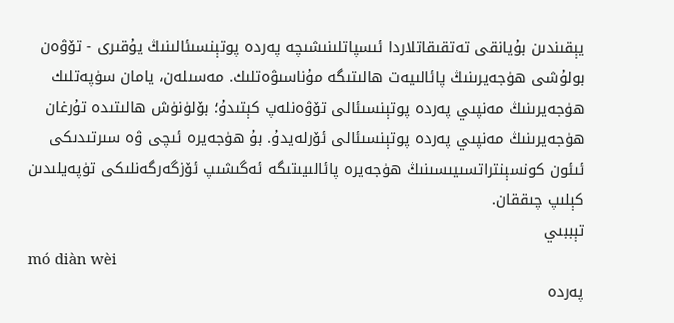يېقىندىن بۇيانقى تەتقىقاتلاردا ئىسپاتلىنىشىچە پەردە پوتېنسىئالىنىڭ يۇقىرى - تۆۋەن بولۇشى ھۈجەيرىنىڭ پائالىيەت ھالىتىگە مۇناسىۋەتلىك. مەسىلەن، يامان سۈپەتلىك ھۈجەيرىنىڭ مەنپىي پەردە پوتېنسىئالى تۆۋەنلەپ كېتىدۇ؛ بۆلۈنۈش ھالىتىدە تۇرغان ھۈجەيرىنىڭ مەنپىي پەردە پوتېنسىئالى ئۆرلەيدۇ. بۇ ھۈجەيرە ئىچى ۋە سىرتىدىكى ئىئون كونسېنتراتسىيىسىنىڭ ھۈجەيرە پائالىيىتىگە ئەگىشىپ ئۆزگەرگەنلىكى تۈپەيلىدىن كېلىپ چىققان.
تېببىي
mó diàn wèi
پەردە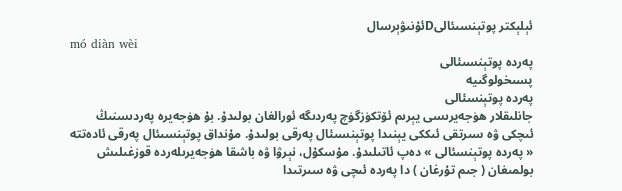ئېلېكتر پوتېنسىئالىDئۇنىۋېرسال
mó diàn wèi
پەردە پوتېنسىئالى
پسىخولوگىيە
پەردە پوتېنسئالى
جانلىقلار ھۈجەيرىسى يېرىم ئۆتكۈزگۈچ پەردىگە ئورالغان بولىدۇ. بۇ ھۈجەيرە پەردىسنىڭ ئىچكى ۋە سىرتقى ئىككى يېنىدا پوتېنسىئال پەرقى بولىدۇ. مۇنداق پوتېنسىئال پەرقى ئادەتتە « پەردە پوتېنسئالى » دەپ ئاتىلىدۇ. مۇسكۇل، نېرۋا ۋە باشقا ھۈجەيرىلەردە قوزغىلىش بولمىغان ( جىم تۇرغان ) دا پەردە ئىچى ۋە سىرتىدا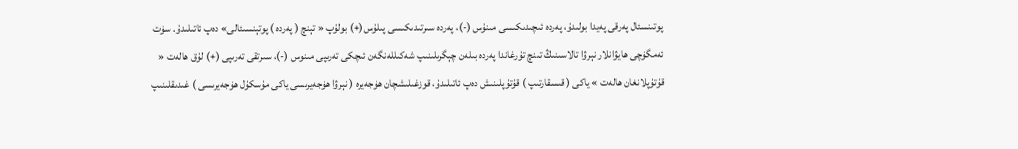پوتىنسئال پەرقى پەيدا بولىدۇ، پەردە ئىچىدىكىسى مىنۇس (-)، پەردە سىرتىدىكىسى پىلۇس(+) بولۇپ « تېنچ ( پەردە ) پوتېنسىئالى» دەپ ئاتىلىدۇ. سۈت ئەمگۈچى ھايۋانلار نېرۋا تالاسىنىڭ تىنچ تۇرغاندا پەردە بىلەن چېگرىلىنىپ شەكىللەنگەن ئىچكى تەرىپى مىنوس (-)، سىرتقى تەرىپى (+) لۇق ھالەت « قۇتۇپلانغان ھالەت » ياكى ( قىسقارتىپ ) قۇتۇپلىنىش دەپ ئاتىلىدۇ، قوزغىلىشچان ھۈجەيرە ( نېرۋا ھۈجەيرىسى ياكى مۇسكۇل ھۈجەيرىسى ) غىدىقلىنىپ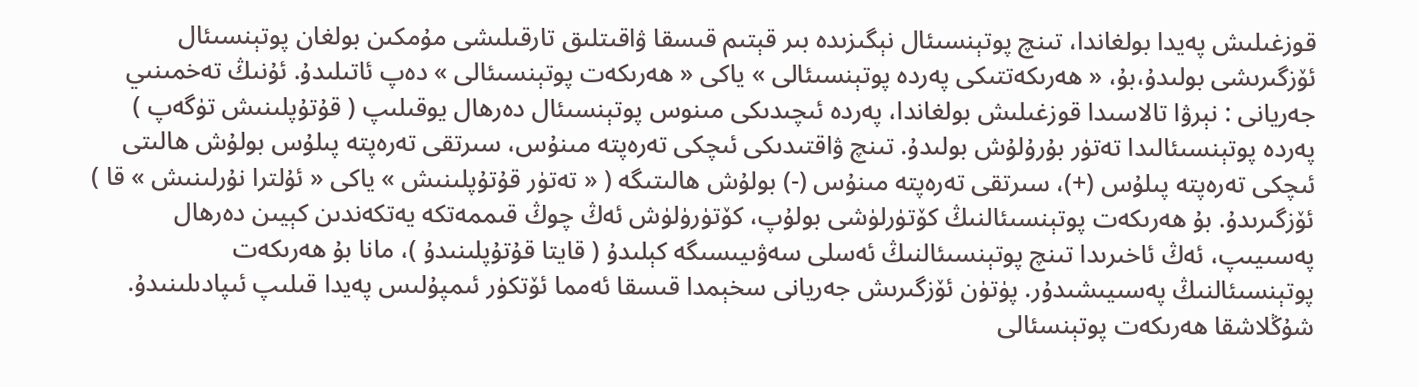قوزغىلىش پەيدا بولغاندا، تىنچ پوتېنسىئال نېگىزىدە بىر قېتىم قىسقا ۋاقىتلىق تارقىلىشى مۇمكىن بولغان پوتېنسىئال ئۆزگىرىشى بولىدۇ،بۇ، « ھەرىكەتتىكى پەردە پوتېنسىئالى » ياكى « ھەرىكەت پوتېنسىئالى » دەپ ئاتىلىدۇ. ئۇنىڭ تەخمىنىي جەريانى : نېرۋا تالاسىدا قوزغىلىش بولغاندا، پەردە ئىچىدىكى مىنوس پوتېنسىئال دەرھال يوقىلىپ ( قۇتۇپلىنىش تۈگەپ ) پەردە پوتېنسىئالىدا تەتۈر بۇرۇلۇش بولىدۇ. تىنچ ۋاقتىدىكى ئىچكى تەرەپتە مىنۇس، سىرتقى تەرەپتە پىلۇس بولۇش ھالىتى ئىچكى تەرەپتە پىلۇس (+)، سىرتقى تەرەپتە مىنۇس (-) بولۇش ھالىتىگە ( « تەتۈر قۇتۇپلىنىش » ياكى « ئۇلترا نۇرلىنىش » قا ) ئۆزگىرىدۇ. بۇ ھەرىكەت پوتېنسىئالنىڭ كۆتۈرلۈشى بولۇپ، كۆتۈرۈلۈش ئەڭ چوڭ قىممەتكە يەتكەندىن كېيىن دەرھال پەسىيىپ، ئەڭ ئاخىرىدا تىنچ پوتېنسىئالنىڭ ئەسلى سەۋىيىسىگە كېلىدۇ ( قايتا قۇتۇپلىنىدۇ )، مانا بۇ ھەرىكەت پوتېنسىئالنىڭ پەسىيىشىدۇر. پۈتۈن ئۆزگىرىش جەريانى سخېمدا قىسقا ئەمما ئۆتكۈر ئىمپۇلىس پەيدا قىلىپ ئىپادىلىنىدۇ. شۇڭلاشقا ھەرىكەت پوتېنسئالى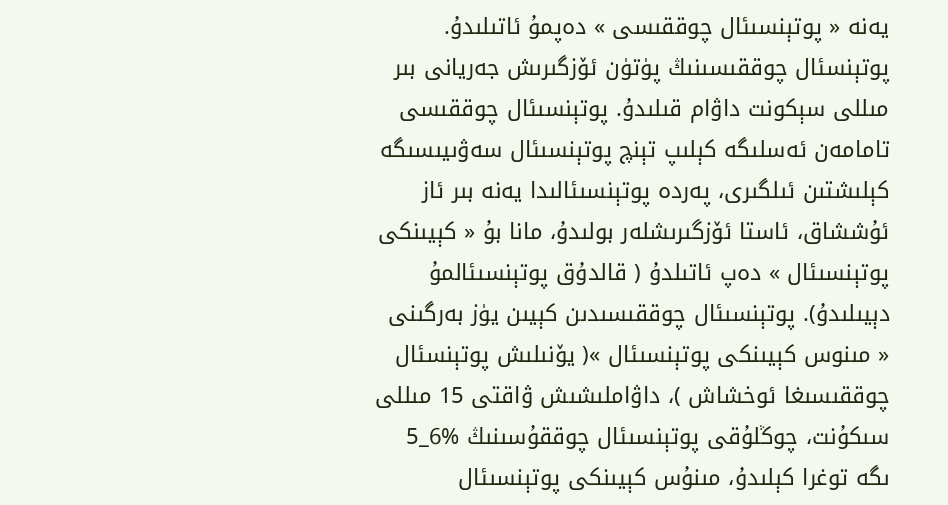يەنە « پوتېنسىئال چوققىسى » دەپمۇ ئاتىلىدۇ. پوتېنسئال چوققىسىنىڭ پۈتۈن ئۆزگىرىش جەريانى بىر مىللى سېكونت داۋام قىلىدۇ. پوتېنسىئال چوققىسى تامامەن ئەسلىگە كېلىپ تېنچ پوتېنسىئال سەۋىيىسىگە كېلىشتىن ئىلگىرى، پەردە پوتېنسىئالىدا يەنە بىر ئاز ئۇششاق، ئاستا ئۆزگىرىشلەر بولىدۇ، مانا بۇ « كېيىنكى پوتېنسىئال » دەپ ئاتىلدۇ ( قالدۇق پوتېنسىئالمۇ دېيىلىدۇ). پوتېنسىئال چوققىسىدىن كېيىن يۈز بەرگىنى « مىنوس كېيىنكى پوتېنسىئال »( يۆنىلىش پوتېنسئال چوققىسىغا ئوخشاش )، داۋاملىشىش ۋاقتى 15 مىللى سىكۇنت، چوڭلۇقى پوتېنسىئال چوققۇسىنىڭ %6_5 ىگە توغرا كېلىدۇ، مىنۇس كېيىنكى پوتېنسىئال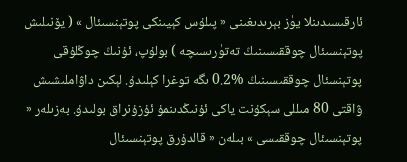ئارقىسىدىنلا يۈز بېرىدىغىنى « پىلۇس كېيىنكى پوتېنسىئال » ( يۆنىلىش پوتېنسىئال چوققىسىنىڭ تەتۈرىسىچە ) بولۇپ، ئۇنىڭ چوڭلۇقى پوتېنسئال چوققىسىنىڭ %0.2 ىگە توغرا كېلىدۇ. لېكىن داۋاملىشىش ۋاقتى 80 مىللى سېكۇنت ياكى ئۇنىڭدىنمۇ ئۇزۇنراق بولىدۇ. بەزىلەر « پوتېنسىئال چوققىسى » بىلەن « قالدۇرق پوتېنسىئال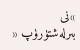»نى بىرلەشتۈرۈپ «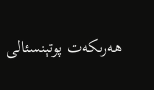ھەرىكەت پوتېنسئالى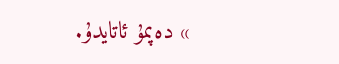» دەپمۇ ئاتايدۇ.